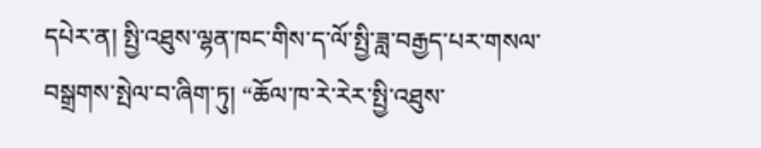དཔེར་ན། སྤྱི་འཐུས་ལྷན་ཁང་གིས་ད་ལོ་སྤྱི་ཟླ་བརྒྱད་པར་གསལ་བསྒྲགས་སྤེལ་བ་ཞིག་ཏུ། “ཆོལ་ཁ་རེ་རེར་སྤྱི་འཐུས་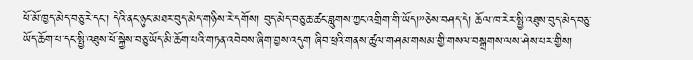ཕོ་མོ་ཁྱད་མེད་བཅུ་རེ་དང་། དེའི་ནང་ཉུང་མཐར་བུད་མེད་གཉིས་རེ་དགོས། བུད་མེད་བཅུ་ཆ་ཚང་བླུགས་ཀྱང་འགྲིག་གི་ཡོད།”ཅེས་བཤད་དེ། ཆོལ་ཁ་རེར་སྤྱི་འཐུས་བུད་མེད་བཅུ་ཡོད་ཆོག་པ་དང་སྤྱི་འཐུས་ཕོ་སྐྱེས་བཅུ་ཡོད་མི་ཆོག་པའི་གཏན་འབེབས་ཞིག་བྱས་འདུག ཞིབ་ཕྲའི་གནས་ཚུལ་གཤམ་གསམ་གྱི་གསལ་བསྒྲགས་ལས་ཤེས་པར་གྱིས།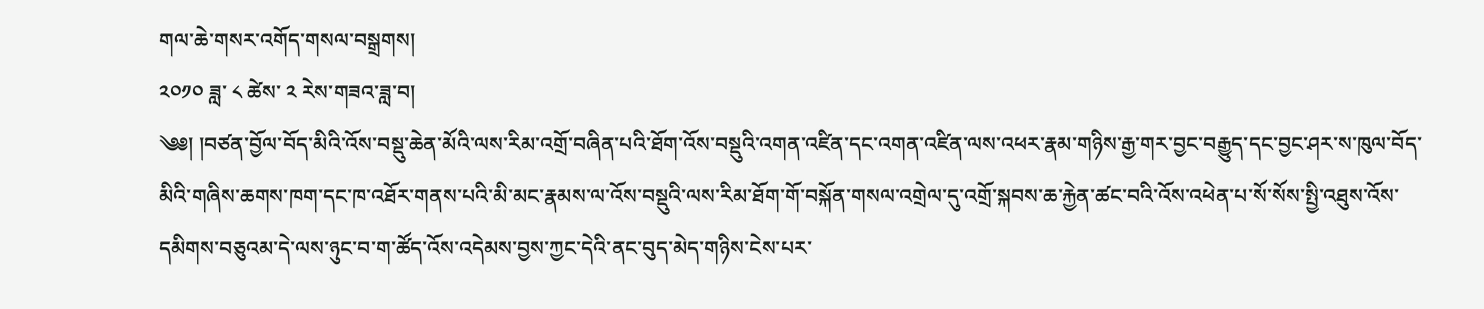གལ་ཆེ་གསར་འགོད་གསལ་བསྒྲགས།
༢༠༡༠ ཟླ་ ༨ ཚེས་ ༢ རེས་གཟའ་ཟླ་བ།
༄༅། །བཙན་བྱོལ་བོད་མིའི་འོས་བསྡུ་ཆེན་མོའི་ལས་རིམ་འགྲོ་བཞིན་པའི་ཐོག་འོས་བསྡུའི་འགན་འཛིན་དང་འགན་འཛིན་ལས་འཕར་རྣམ་གཉིས་རྒྱ་གར་བྱང་བརྒྱུད་དང་བྱང་ཤར་ས་ཁུལ་བོད་མིའི་གཞིས་ཆགས་ཁག་དང་ཁ་འཐོར་གནས་པའི་མི་མང་རྣམས་ལ་འོས་བསྡུའི་ལས་རིམ་ཐོག་གོ་བསྐོན་གསལ་འགྲེལ་དུ་འགྲོ་སྐབས་ཆ་རྐྱེན་ཚང་བའི་འོས་འཕེན་པ་སོ་སོས་སྤྱི་འཐུས་འོས་དམིགས་བཅུའམ་དེ་ལས་ཉུང་བ་ག་ཚོད་འོས་འདེམས་བྱས་ཀྱང་དེའི་ནང་བུད་མེད་གཉིས་ངེས་པར་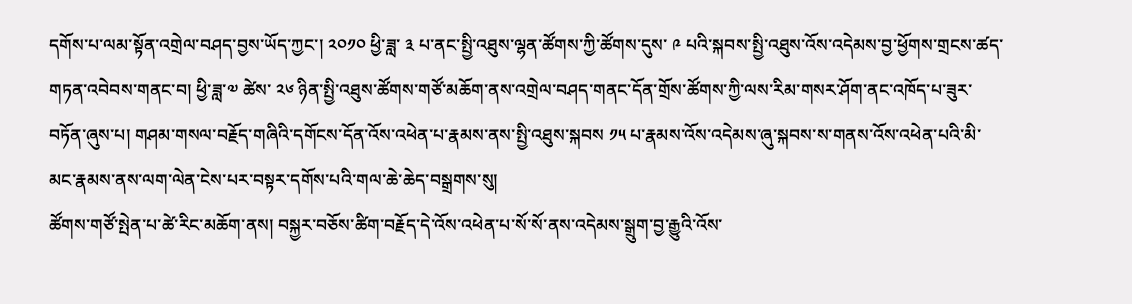དགོས་པ་ལམ་སྟོན་འགྲེལ་བཤད་བྱས་ཡོད་ཀྱང་། ༢༠༡༠ ཕྱི་ཟླ་ ༣ པ་ནང་སྤྱི་འཐུས་ལྷན་ཚོགས་ཀྱི་ཚོགས་དུས་ ༩ པའི་སྐབས་སྤྱི་འཐུས་འོས་འདེམས་བྱ་ཕྱོགས་གྲངས་ཚད་གཏན་འབེབས་གནང་བ། ཕྱི་ཟླ་༧ ཚེས་ ༢༦ ཉིན་སྤྱི་འཐུས་ཚོགས་གཙོ་མཆོག་ནས་འགྲེལ་བཤད་གནང་དོན་གྲོས་ཚོགས་ཀྱི་ལས་རིམ་གསར་ཤོག་ནང་འཁོད་པ་ཟུར་བཏོན་ཞུས་པ། གཤམ་གསལ་བརྗོད་གཞིའི་དགོངས་དོན་འོས་འཕེན་པ་རྣམས་ནས་སྤྱི་འཐུས་སྐབས ༡༥ པ་རྣམས་འོས་འདེམས་ཞུ་སྐབས་ས་གནས་འོས་འཕེན་པའི་མི་མང་རྣམས་ནས་ལག་ལེན་ངེས་པར་བསྟར་དགོས་པའི་གལ་ཆེ་ཆེད་བསྒྲགས་སུ།
ཚོགས་གཙོ་སྤེན་པ་ཚེ་རིང་མཆོག་ནས། བསྐྱར་བཅོས་ཚིག་བརྗོད་དེ་འོས་འཕེན་པ་སོ་སོ་ནས་འདེམས་སྒྲུག་བྱ་རྒྱུའི་འོས་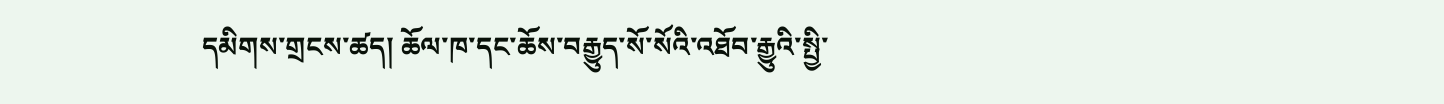དམིགས་གྲངས་ཚད། ཆོལ་ཁ་དང་ཆོས་བརྒྱུད་སོ་སོའི་འཐོབ་རྒྱུའི་སྤྱི་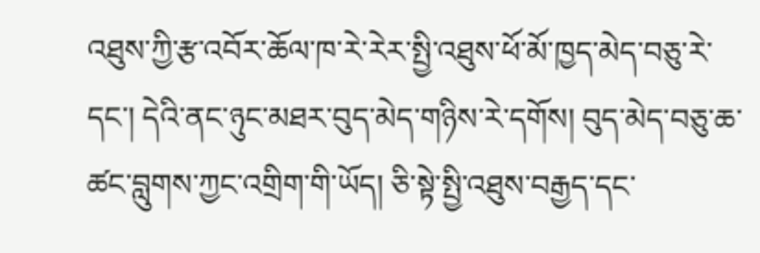འཐུས་ཀྱི་རྩ་འབོར་ཆོལ་ཁ་རེ་རེར་སྤྱི་འཐུས་ཕོ་མོ་ཁྱད་མེད་བཅུ་རེ་དང་། དེའི་ནང་ཉུང་མཐར་བུད་མེད་གཉིས་རེ་དགོས། བུད་མེད་བཅུ་ཆ་ཚང་བླུགས་ཀྱང་འགྲིག་གི་ཡོད། ཅི་སྟེ་སྤྱི་འཐུས་བརྒྱད་དང་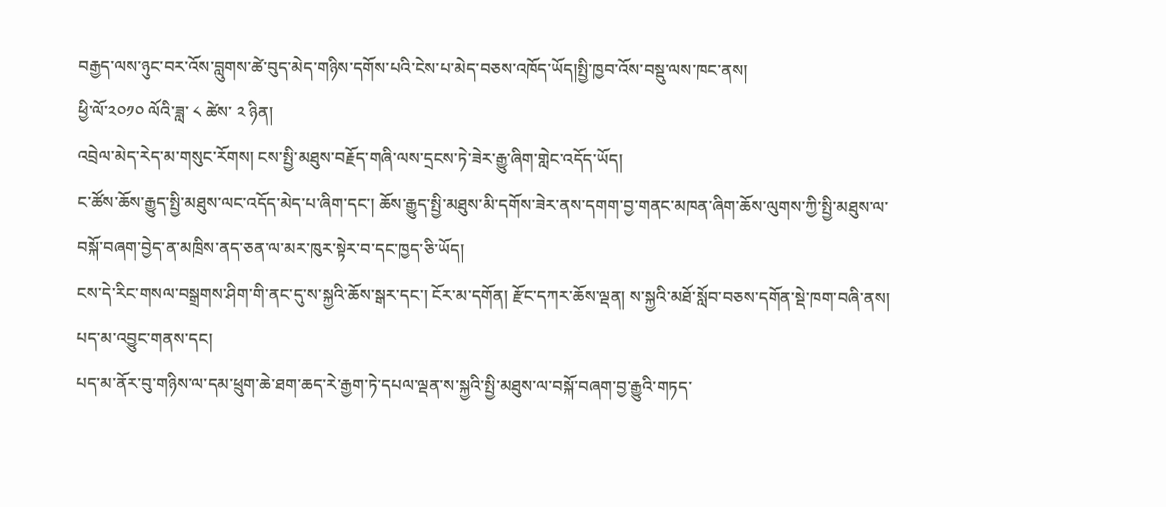བརྒྱད་ལས་ཉུང་བར་འོས་བླུགས་ཚེ་བུད་མེད་གཉིས་དགོས་པའི་ངེས་པ་མེད་བཅས་འཁོད་ཡོད།སྤྱི་ཁྱབ་འོས་བསྡུ་ལས་ཁང་ནས།
ཕྱི་ལོ་༢༠༡༠ ལོའི་ཟླ་ ༨ ཚེས་ ༢ ཉིན།
འབྲེལ་མེད་རེད་མ་གསུང་རོགས། ངས་སྤྱི་མཐུས་བརྗོད་གཞི་ལས་དྲངས་ཏེ་ཟེར་རྒྱུ་ཞིག་གླེང་འདོད་ཡོད།
ང་ཚོས་ཆོས་རྒྱུད་སྤྱི་མཐུས་ལང་འདོད་མེད་པ་ཞིག་དང་། ཆོས་རྒྱུད་སྤྱི་མཐུས་མི་དགོས་ཟེར་ནས་དགག་བྱ་གནང་མཁན་ཞིག་ཆོས་ལུགས་ཀྱི་སྤྱི་མཐུས་ལ་བསྐོ་བཞག་བྱེད་ན་མཁྲིས་ནད་ཅན་ལ་མར་ཁུར་སྟེར་བ་དང་ཁྱད་ཅི་ཡོད།
ངས་དེ་རིང་གསལ་བསྒྲགས་ཤིག་གི་ནང་དུ་ས་སྐྱའི་ཆོས་སྒར་དང་། ངོར་མ་དགོན། རྫོང་དཀར་ཆོས་ལྡན། ས་སྐྱའི་མཐོ་སློབ་བཅས་དགོན་སྡེ་ཁག་བཞི་ནས།
པད་མ་འབྱུང་གནས་དང།
པད་མ་ནོར་བུ་གཉིས་ལ་དམ་ཕྲུག་ཆེ་ཐག་ཆད་རེ་རྒྱག་ཏེ་དཔལ་ལྡན་ས་སྐྱའི་སྤྱི་མཐུས་ལ་བསྐོ་བཞག་བྱ་རྒྱུའི་གཏད་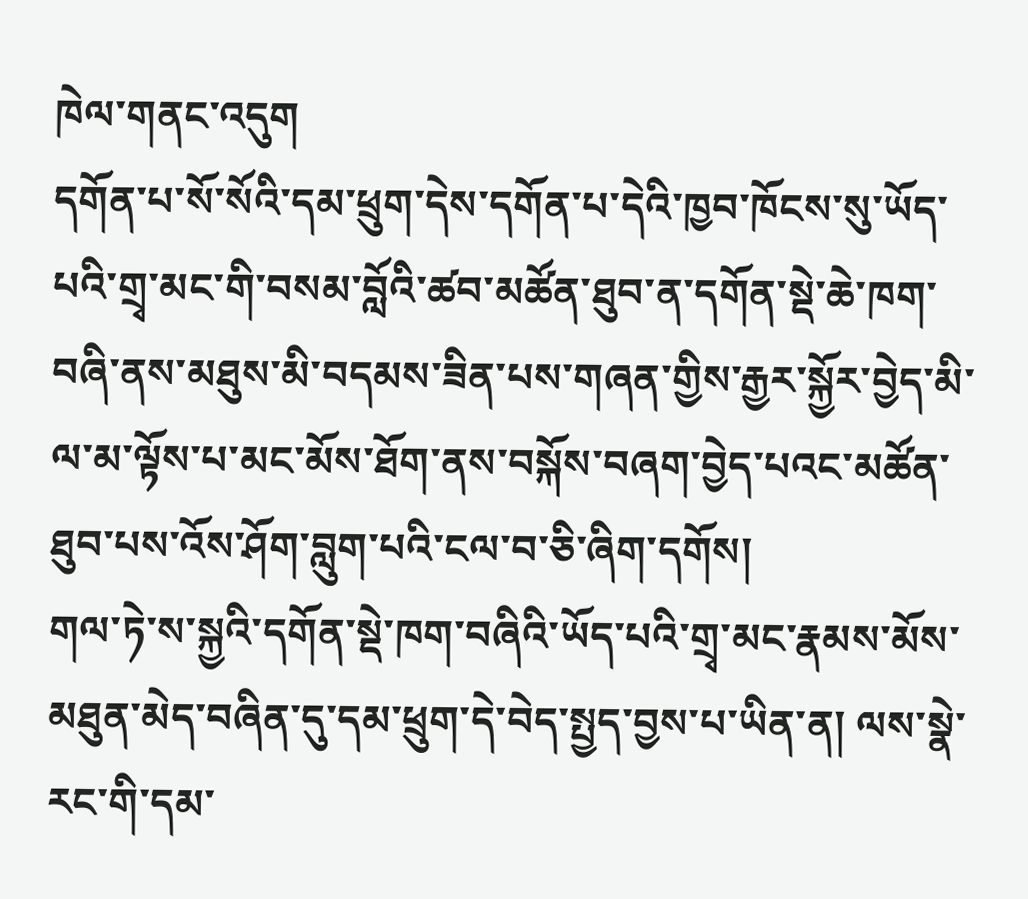ཁེལ་གནང་འདུག
དགོན་པ་སོ་སོའི་དམ་ཕྲུག་དེས་དགོན་པ་དེའི་ཁྱབ་ཁོངས་སུ་ཡོད་པའི་གྲྭ་མང་གི་བསམ་བློའི་ཚབ་མཚོན་ཐུབ་ན་དགོན་སྡེ་ཆེ་ཁག་བཞི་ནས་མཐུས་མི་བདམས་ཟིན་པས་གཞན་གྱིས་རྒྱར་སྐྱོར་བྱེད་མི་ལ་མ་ལྟོས་པ་མང་མོས་ཐོག་ནས་བསྐོས་བཞག་བྱེད་པའང་མཚོན་ཐུབ་པས་འོས་ཤོག་བླུག་པའི་ངལ་བ་ཅི་ཞིག་དགོས།
གལ་ཏེ་ས་སྐྱའི་དགོན་སྡེ་ཁག་བཞིའི་ཡོད་པའི་གྲྭ་མང་རྣམས་མོས་མཐུན་མེད་བཞིན་དུ་དམ་ཕྲུག་དེ་བེད་སྤྱད་བྱས་པ་ཡིན་ན། ལས་སྣེ་རང་གི་དམ་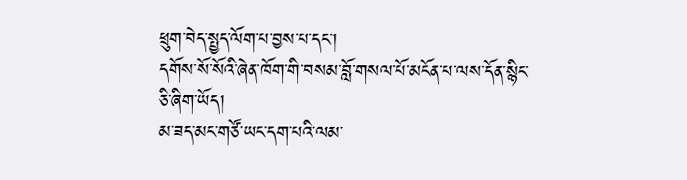ཕྲུག་བེད་སྤྱད་ལོག་པ་བྱས་པ་དང་།
དགོས་སོ་སོའི་ཞེན་ཁོག་གི་བསམ་བློ་གསལ་པོ་མངོན་པ་ལས་དོན་སྙིང་ཅི་ཞིག་ཡོད།
མ་ཟད་མང་གཙོ་ཡང་དག་པའི་ལམ་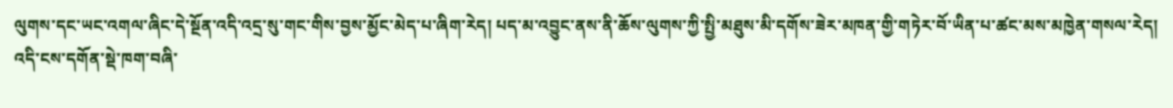ལུགས་དང་ཡང་འགལ་ཞིང་དེ་སྔོན་འདི་འདྲ་སུ་གང་གིས་བྱས་མྱོང་མེད་པ་ཞིག་རེད། པད་མ་འབྱུང་ནས་ནི་ཆོས་ལུགས་ཀྱི་སྤྱི་མཐུས་མི་དགོས་ཟེར་མཁན་གྱི་གཏེར་བོ་ཡིན་པ་ཚང་མས་མཁྱེན་གསལ་རེད།
འདི་ངས་དགོན་སྡེ་ཁག་བཞི་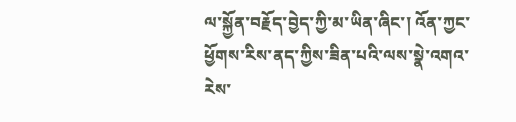ལ་སྐྱོན་བརྗོད་བྱེད་ཀྱི་མ་ཡིན་ཞིང་། འོན་ཀྱང་ཕྱོགས་རིས་ནད་ཀྱིས་ཟིན་པའི་ལས་སྣེ་འགའ་རེས་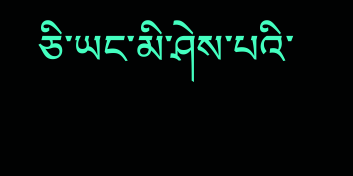ཅི་ཡང་མི་ཤེས་པའི་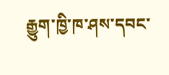རྒྱུག་ཁྱི་ཁ་ཤས་དབང་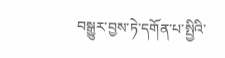བསྒྱུར་བྱས་ཏེ་དགོན་པ་སྤྱིའི་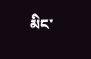མིང་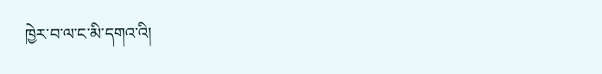ཁྱེར་བ་ལ་ང་མི་དགའ་འི།